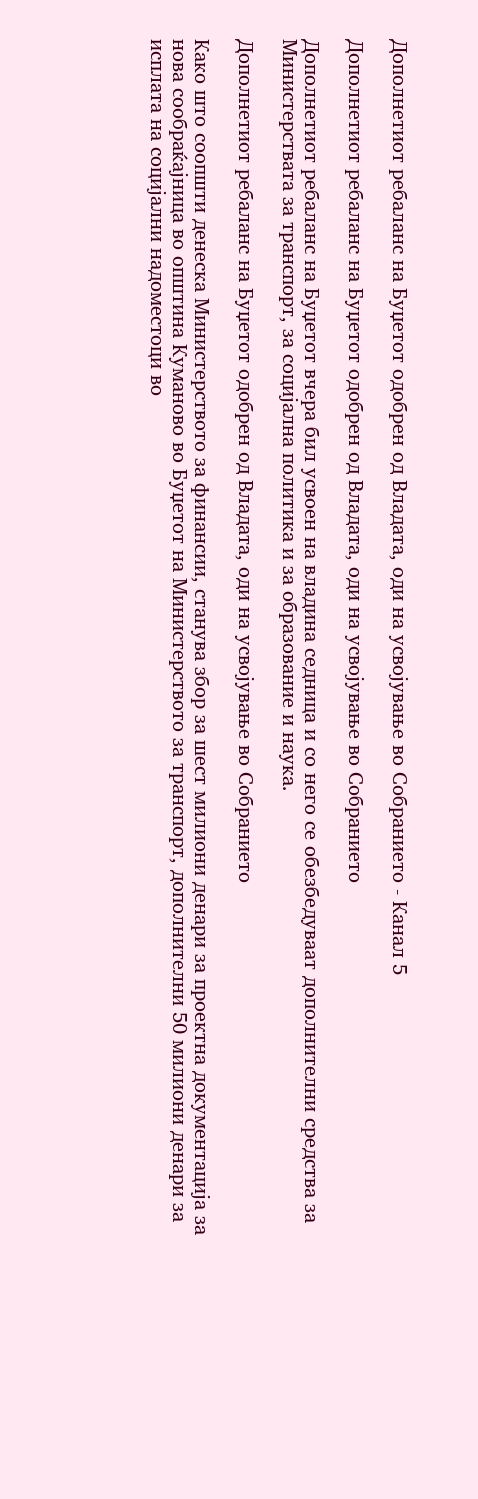Дополнетиот ребаланс на Буџетот одобрен од Владата, оди на усвојување во Собранието - Канал 5

Дополнетиот ребаланс на Буџетот одобрен од Владата, оди на усвојување во Собранието

Дополнетиот ребаланс на Буџетот вчера бил усвоен на владина седница и со него се обезбедуваат дополнителни средства за Министерствата за транспорт, за социјална политика и за образование и наука.

Дополнетиот ребаланс на Буџетот одобрен од Владата, оди на усвојување во Собранието

Како што соопшти денеска Министерството за финансии, станува збор за шест милиони денари за проектна документација за нова сообраќајница во општина Куманово во Буџетот на Министерството за транспорт, дополнителни 50 милиони денари за исплата на социјални надоместоци во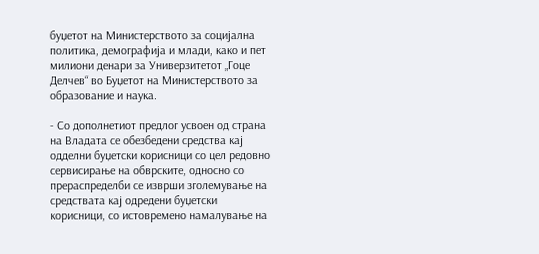буџетот на Министерството за социјална политика, демографија и млади, како и пет милиони денари за Универзитетот „Гоце Делчев“ во Буџетот на Министерството за образование и наука.

- Со дополнетиот предлог усвоен од страна на Владата се обезбедени средства кај одделни буџетски корисници со цел редовно сервисирање на обврските, односно со прераспределби се изврши зголемување на средствата кај одредени буџетски корисници, со истовремено намалување на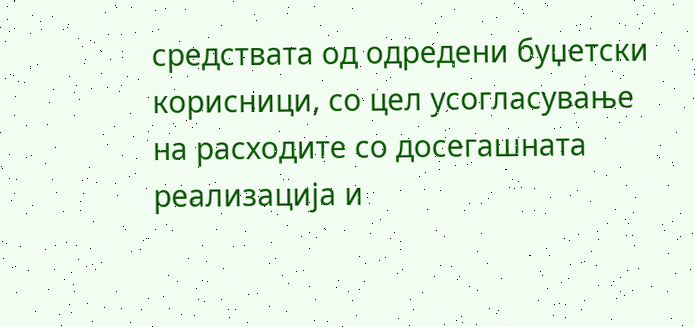средствата од одредени буџетски корисници, со цел усогласување на расходите со досегашната реализација и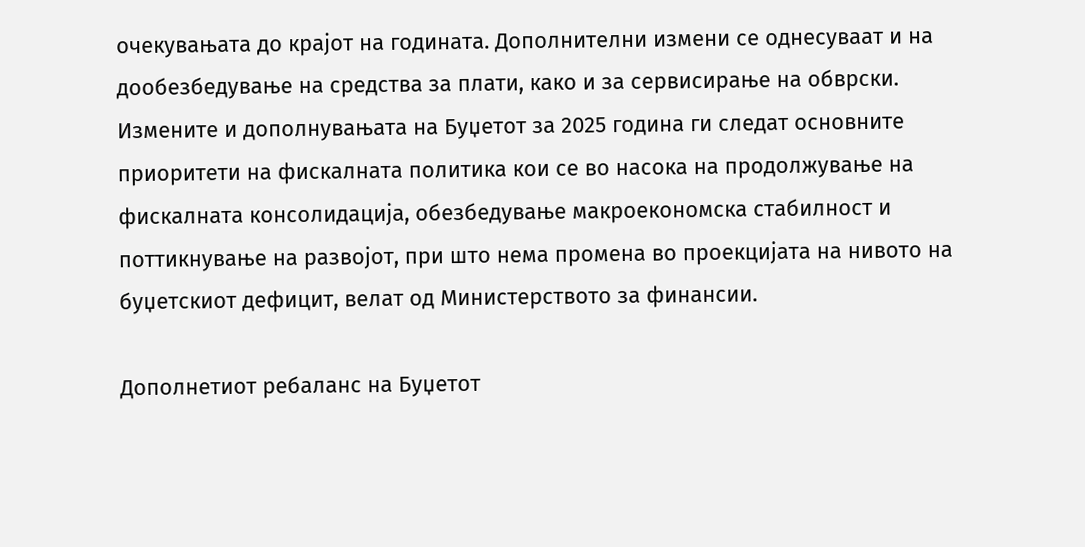очекувањата до крајот на годината. Дополнителни измени се однесуваат и на дообезбедување на средства за плати, како и за сервисирање на обврски. Измените и дополнувањата на Буџетот за 2025 година ги следат основните приоритети на фискалната политика кои се во насока на продолжување на фискалната консолидација, обезбедување макроекономска стабилност и поттикнување на развојот, при што нема промена во проекцијата на нивото на буџетскиот дефицит, велат од Министерството за финансии.

Дополнетиот ребаланс на Буџетот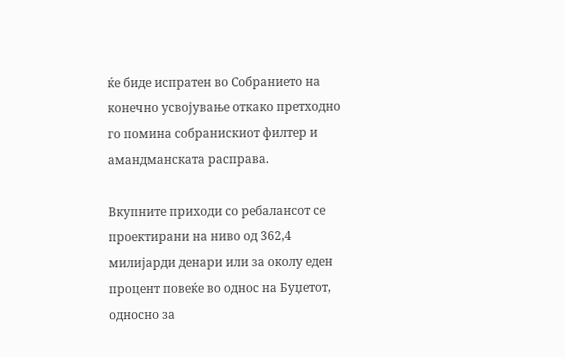ќе биде испратен во Собранието на конечно усвојување откако претходно го помина собранискиот филтер и амандманската расправа.

Вкупните приходи со ребалансот се проектирани на ниво од 362,4 милијарди денари или за околу еден процент повеќе во однос на Буџетот, односно за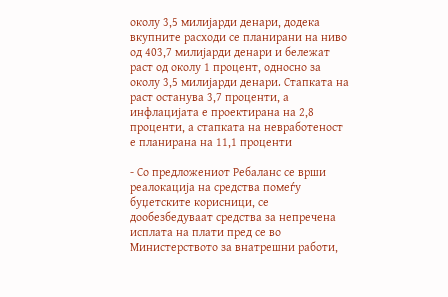околу 3,5 милијарди денари, додека вкупните расходи се планирани на ниво од 403,7 милијарди денари и бележат раст од околу 1 процент, односно за околу 3,5 милијарди денари. Стапката на раст останува 3,7 проценти, а инфлацијата е проектирана на 2,8 проценти, а стапката на невработеност е планирана на 11,1 проценти

- Со предложениот Ребаланс се врши реалокација на средства помеѓу буџетските корисници, се дообезбедуваат средства за непречена исплата на плати пред се во Министерството за внатрешни работи,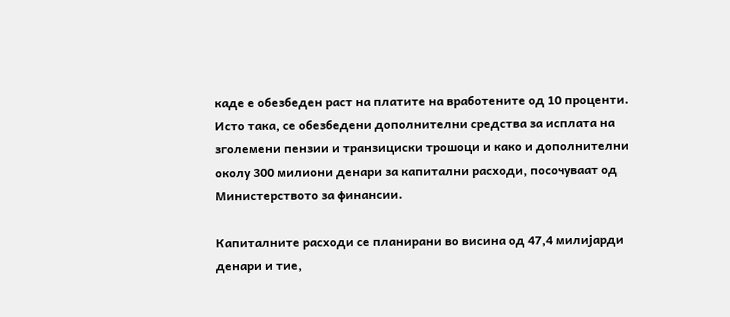каде е обезбеден раст на платите на вработените од 10 проценти. Исто така, се обезбедени дополнителни средства за исплата на зголемени пензии и транзициски трошоци и како и дополнителни околу 300 милиони денари за капитални расходи, посочуваат од Министерството за финансии.

Капиталните расходи се планирани во висина од 47,4 милијарди денари и тие,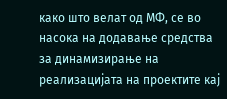како што велат од МФ, се во насока на додавање средства за динамизирање на реализацијата на проектите кај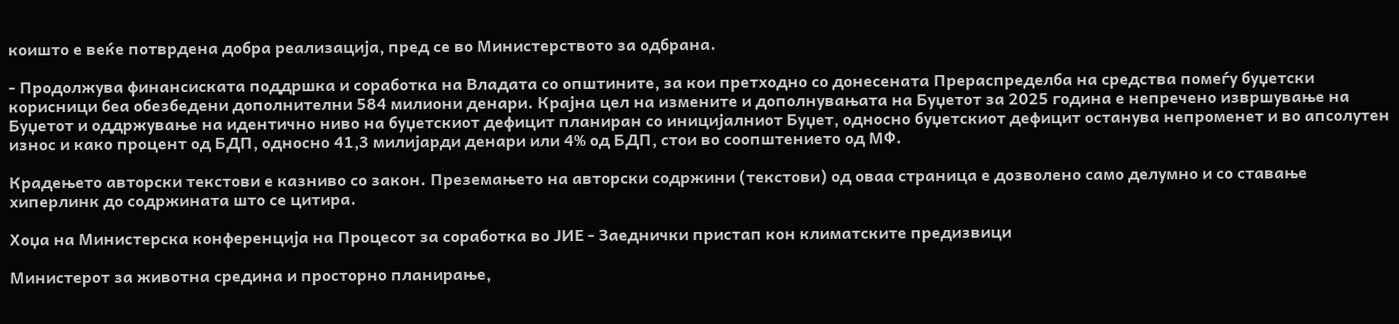коишто е веќе потврдена добра реализација, пред се во Министерството за одбрана.

- Продолжува финансиската поддршка и соработка на Владата со општините, за кои претходно со донесената Прераспределба на средства помеѓу буџетски корисници беа обезбедени дополнителни 584 милиони денари. Крајна цел на измените и дополнувањата на Буџетот за 2025 година е непречено извршување на Буџетот и оддржување на идентично ниво на буџетскиот дефицит планиран со иницијалниот Буџет, односно буџетскиот дефицит останува непроменет и во апсолутен износ и како процент од БДП, односно 41,3 милијарди денари или 4% од БДП, стои во соопштението од МФ.

Крадењето авторски текстови е казниво со закон. Преземањето на авторски содржини (текстови) од оваа страница е дозволено само делумно и со ставање хиперлинк до содржината што се цитира.

Хоџа на Министерска конференција на Процесот за соработка во ЈИЕ - Заеднички пристап кон климатските предизвици

Министерот за животна средина и просторно планирање,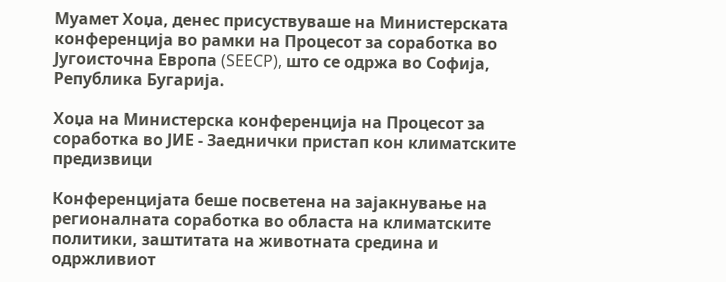Муамет Хоџа, денес присуствуваше на Министерската конференција во рамки на Процесот за соработка во Југоисточна Европа (SEECP), што се одржа во Софија, Република Бугарија.

Хоџа на Министерска конференција на Процесот за соработка во ЈИЕ - Заеднички пристап кон климатските предизвици

Конференцијата беше посветена на зајакнување на регионалната соработка во областа на климатските политики, заштитата на животната средина и одржливиот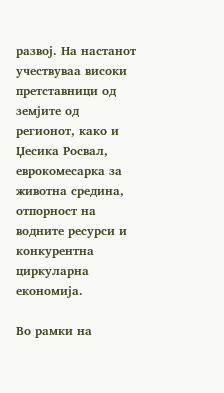развој. На настанот учествуваа високи претставници од земјите од регионот, како и Џесика Росвал, еврокомесарка за животна средина, отпорност на водните ресурси и конкурентна циркуларна економија.

Во рамки на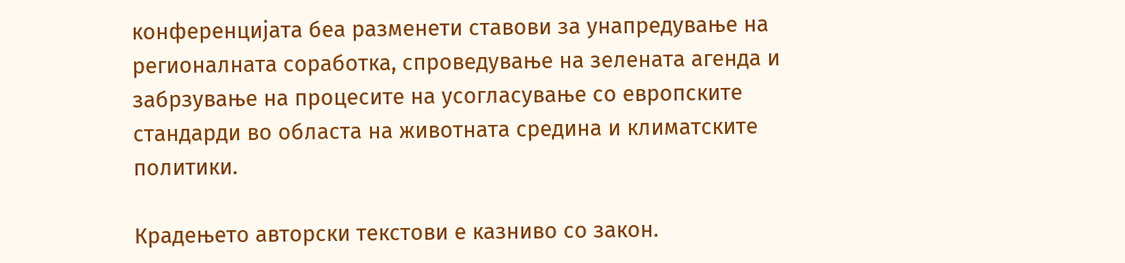конференцијата беа разменети ставови за унапредување на регионалната соработка, спроведување на зелената агенда и забрзување на процесите на усогласување со европските стандарди во областа на животната средина и климатските политики.

Крадењето авторски текстови е казниво со закон.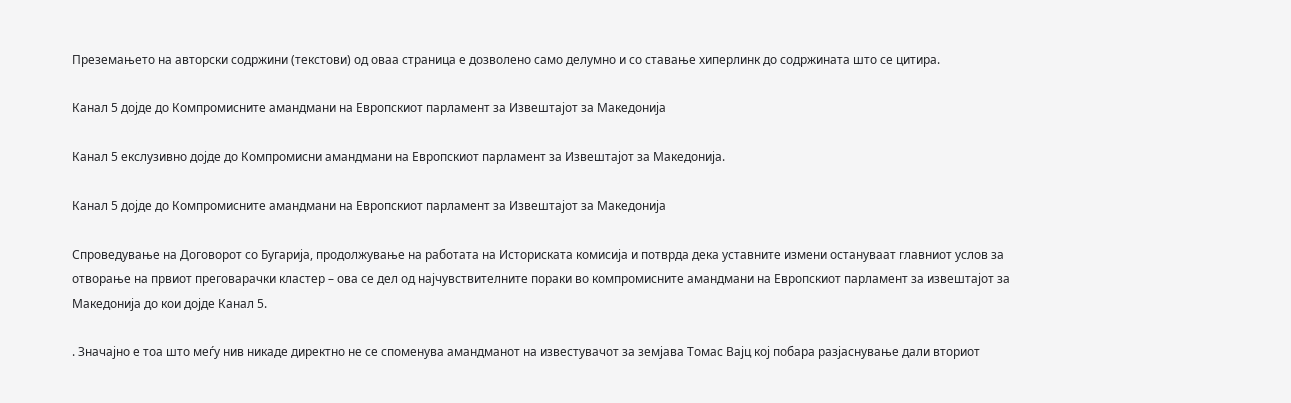Преземањето на авторски содржини (текстови) од оваа страница е дозволено само делумно и со ставање хиперлинк до содржината што се цитира.

Канал 5 дојде до Компромисните амандмани на Европскиот парламент за Извештајот за Македонија

Канал 5 екслузивно дојде до Компромисни амандмани на Европскиот парламент за Извештајот за Македонија.

Канал 5 дојде до Компромисните амандмани на Европскиот парламент за Извештајот за Македонија

Спроведување на Договорот со Бугарија, продолжување на работата на Историската комисија и потврда дека уставните измени остануваат главниот услов за отворање на првиот преговарачки кластер – ова се дел од најчувствителните пораки во компромисните амандмани на Европскиот парламент за извештајот за Македонија до кои дојде Канал 5.

. Значајно е тоа што меѓу нив никаде директно не се споменува амандманот на известувачот за земјава Томас Вајц кој побара разјаснување дали вториот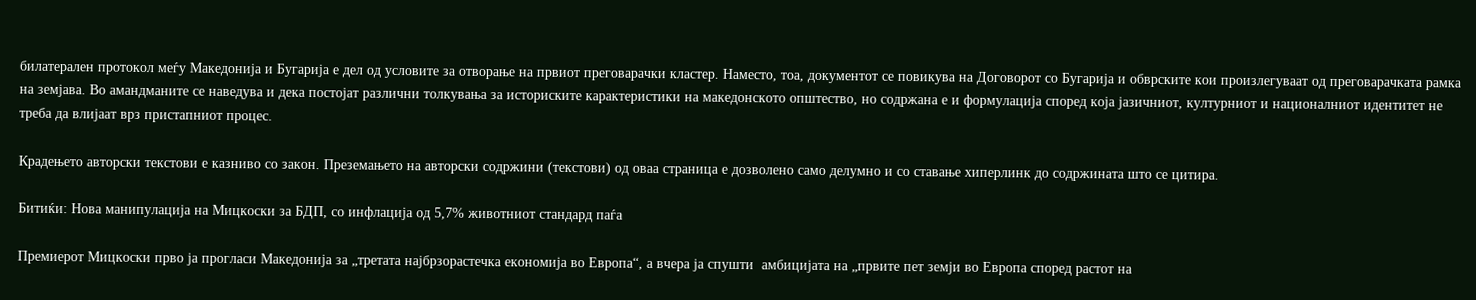билатерален протокол меѓу Македонија и Бугарија е дел од условите за отворање на првиот преговарачки кластер. Наместо, тоа, документот се повикува на Договорот со Бугарија и обврските кои произлегуваат од преговарачката рамка на земјава. Во амандманите се наведува и дека постојат различни толкувања за историските карактеристики на македонското општество, но содржана е и формулација според која јазичниот, културниот и националниот идентитет не треба да влијаат врз пристапниот процес.

Крадењето авторски текстови е казниво со закон. Преземањето на авторски содржини (текстови) од оваа страница е дозволено само делумно и со ставање хиперлинк до содржината што се цитира.

Битиќи: Нова манипулација на Мицкоски за БДП, со инфлација од 5,7% животниот стандард паѓа

Премиерот Мицкоски прво ја прогласи Македонија за „третата најбрзорастечка економија во Европа“, а вчера ја спушти  амбицијата на „првите пет земји во Европа според растот на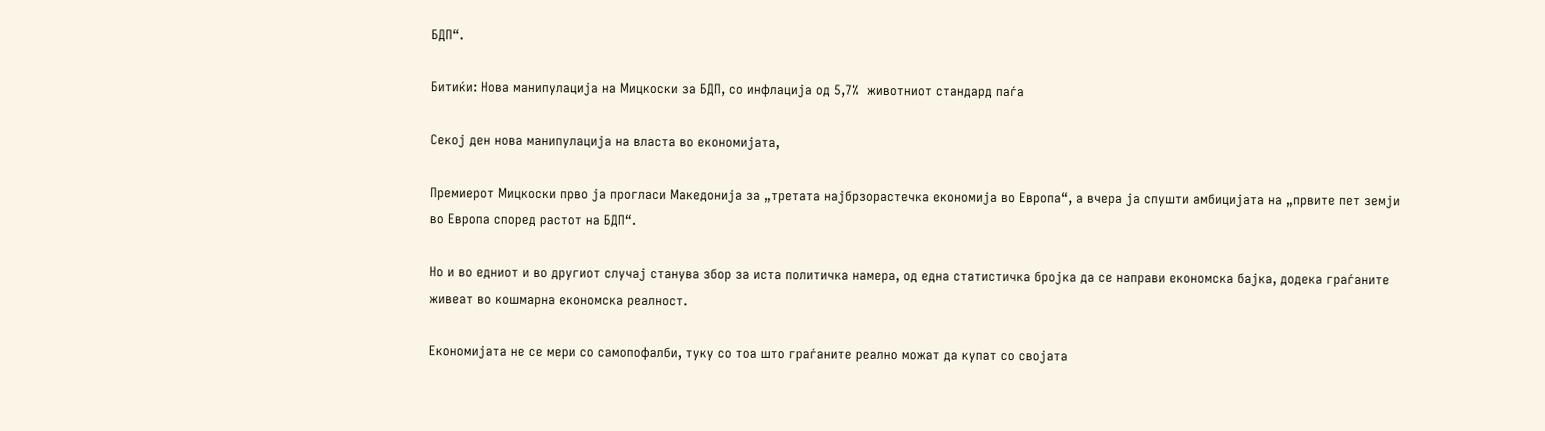БДП“.

Битиќи: Нова манипулација на Мицкоски за БДП, со инфлација од 5,7%  животниот стандард паѓа

Секој ден нова манипулација на власта во економијата,

Премиерот Мицкоски прво ја прогласи Македонија за „третата најбрзорастечка економија во Европа“, а вчера ја спушти амбицијата на „првите пет земји во Европа според растот на БДП“.

Но и во едниот и во другиот случај станува збор за иста политичка намера, од една статистичка бројка да се направи економска бајка, додека граѓаните живеат во кошмарна економска реалност.

Економијата не се мери со самопофалби, туку со тоа што граѓаните реално можат да купат со својата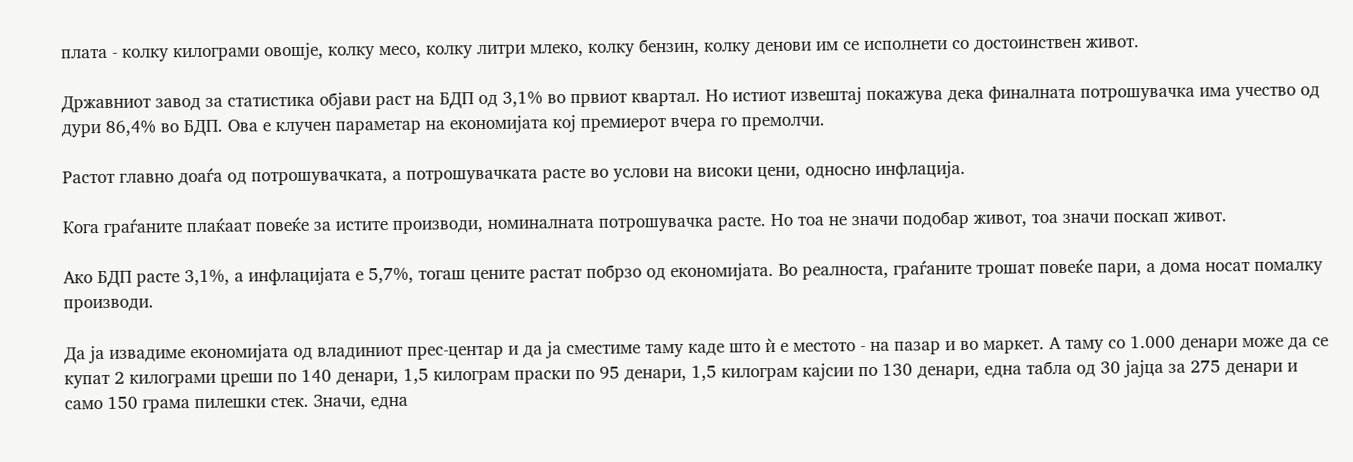плата - колку килограми овошје, колку месо, колку литри млеко, колку бензин, колку денови им се исполнети со достоинствен живот.

Државниот завод за статистика објави раст на БДП од 3,1% во првиот квартал. Но истиот извештај покажува дека финалната потрошувачка има учество од дури 86,4% во БДП. Ова е клучен параметар на економијата кој премиерот вчера го премолчи.

Растот главно доаѓа од потрошувачката, а потрошувачката расте во услови на високи цени, односно инфлација.

Кога граѓаните плаќаат повеќе за истите производи, номиналната потрошувачка расте. Но тоа не значи подобар живот, тоа значи поскап живот.

Ако БДП расте 3,1%, а инфлацијата е 5,7%, тогаш цените растат побрзо од економијата. Во реалноста, граѓаните трошат повеќе пари, а дома носат помалку производи.

Да ја извадиме економијата од владиниот прес-центар и да ја сместиме таму каде што ѝ е местото - на пазар и во маркет. А таму со 1.000 денари може да се купат 2 килограми цреши по 140 денари, 1,5 килограм праски по 95 денари, 1,5 килограм кајсии по 130 денари, една табла од 30 јајца за 275 денари и само 150 грама пилешки стек. Значи, една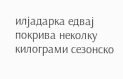илјадарка едвај покрива неколку килограми сезонско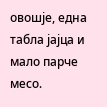овошје, една табла јајца и мало парче месо.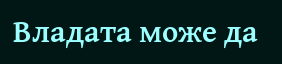Владата може да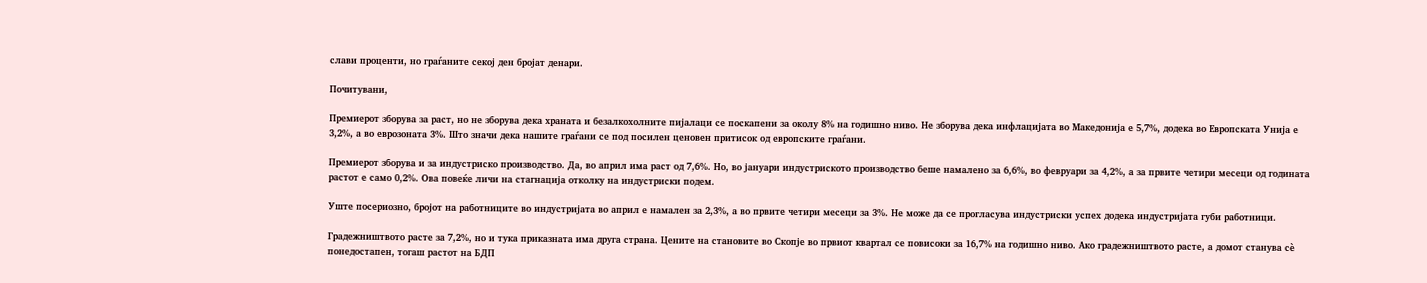слави проценти, но граѓаните секој ден бројат денари.

Почитувани,

Премиерот зборува за раст, но не зборува дека храната и безалкохолните пијалаци се поскапени за околу 8% на годишно ниво. Не зборува дека инфлацијата во Македонија е 5,7%, додека во Европската Унија е 3,2%, а во еврозоната 3%. Што значи дека нашите граѓани се под посилен ценовен притисок од европските граѓани.

Премиерот зборува и за индустриско производство. Да, во април има раст од 7,6%. Но, во јануари индустриското производство беше намалено за 6,6%, во февруари за 4,2%, а за првите четири месеци од годината растот е само 0,2%. Ова повеќе личи на стагнација отколку на индустриски подем.

Уште посериозно, бројот на работниците во индустријата во април е намален за 2,3%, а во првите четири месеци за 3%. Не може да се прогласува индустриски успех додека индустријата губи работници.

Градежништвото расте за 7,2%, но и тука приказната има друга страна. Цените на становите во Скопје во првиот квартал се повисоки за 16,7% на годишно ниво. Ако градежништвото расте, а домот станува сè понедостапен, тогаш растот на БДП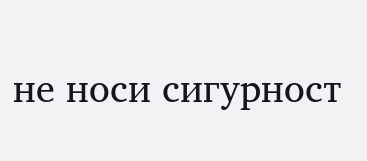не носи сигурност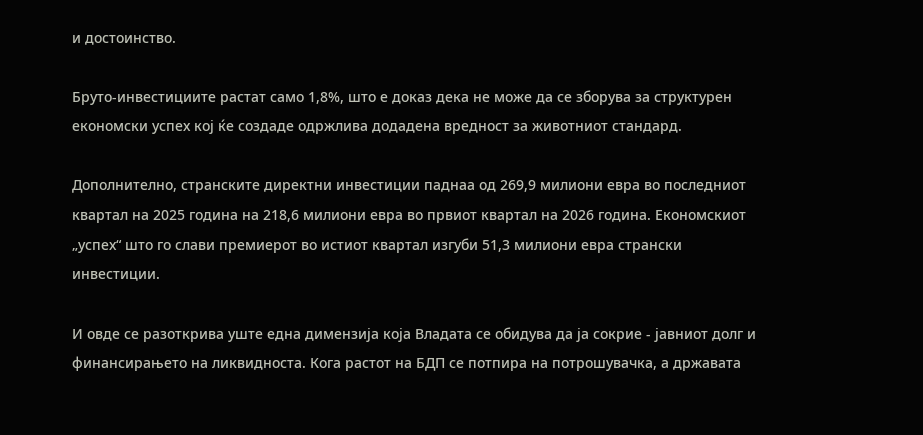и достоинство.

Бруто-инвестициите растат само 1,8%, што е доказ дека не може да се зборува за структурен економски успех кој ќе создаде одржлива додадена вредност за животниот стандард.

Дополнително, странските директни инвестиции паднаа од 269,9 милиони евра во последниот квартал на 2025 година на 218,6 милиони евра во првиот квартал на 2026 година. Економскиот „успех“ што го слави премиерот во истиот квартал изгуби 51,3 милиони евра странски инвестиции.

И овде се разоткрива уште една димензија која Владата се обидува да ја сокрие - јавниот долг и финансирањето на ликвидноста. Кога растот на БДП се потпира на потрошувачка, а државата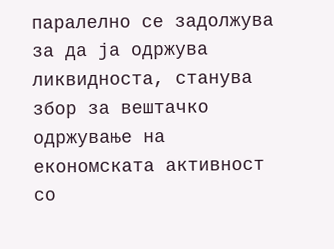паралелно се задолжува за да ја одржува ликвидноста, станува збор за вештачко одржување на економската активност со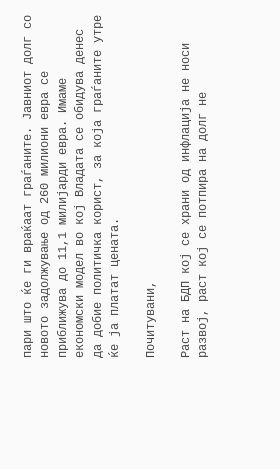пари што ќе ги враќаат граѓаните. Јавниот долг со новото задолжување од 260 милиони евра се приближува до 11,1 милијарди евра. Имаме економски модел во кој Владата се обидува денес да добие политичка корист, за која граѓаните утре ќе ја платат цената.

Почитувани,

Раст на БДП кој се храни од инфлација не носи развој, раст кој се потпира на долг не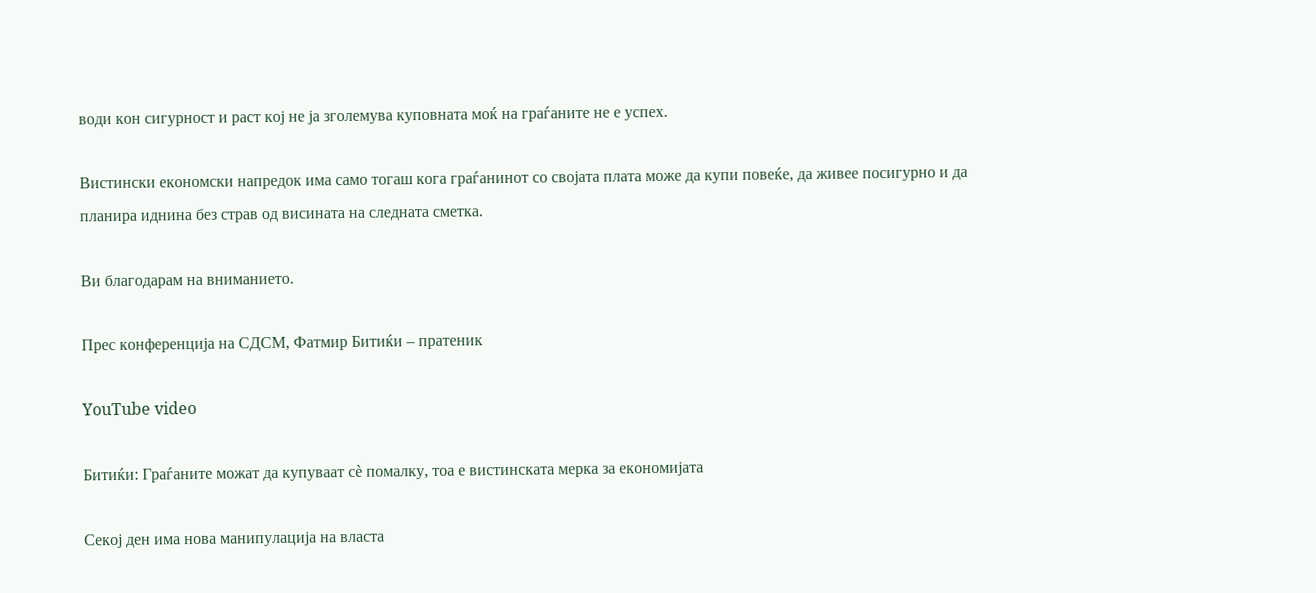води кон сигурност и раст кој не ја зголемува куповната моќ на граѓаните не е успех.

Вистински економски напредок има само тогаш кога граѓанинот со својата плата може да купи повеќе, да живее посигурно и да планира иднина без страв од висината на следната сметка.

Ви благодарам на вниманието.

Прес конференција на СДСМ, Фатмир Битиќи – пратеник

YouTube video

Битиќи: Граѓаните можат да купуваат сè помалку, тоа е вистинската мерка за економијата

Секој ден има нова манипулација на власта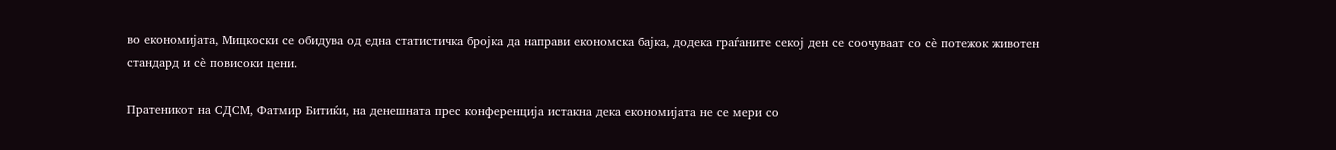во економијата, Мицкоски се обидува од една статистичка бројка да направи економска бајка, додека граѓаните секој ден се соочуваат со сè потежок животен стандард и сè повисоки цени.

Пратеникот на СДСМ, Фатмир Битиќи, на денешната прес конференција истакна дека економијата не се мери со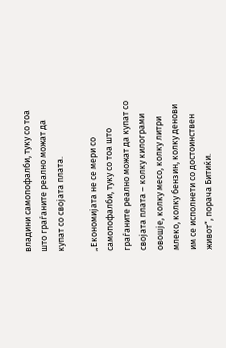владини самопофалби, туку со тоа што граѓаните реално можат да купат со својата плата.

„Економијата не се мери со самопофалби, туку со тоа што граѓаните реално можат да купат со својата плата – колку килограми овошје, колку месо, колку литри млеко, колку бензин, колку денови им се исполнети со достоинствен живот“, порача Битиќи.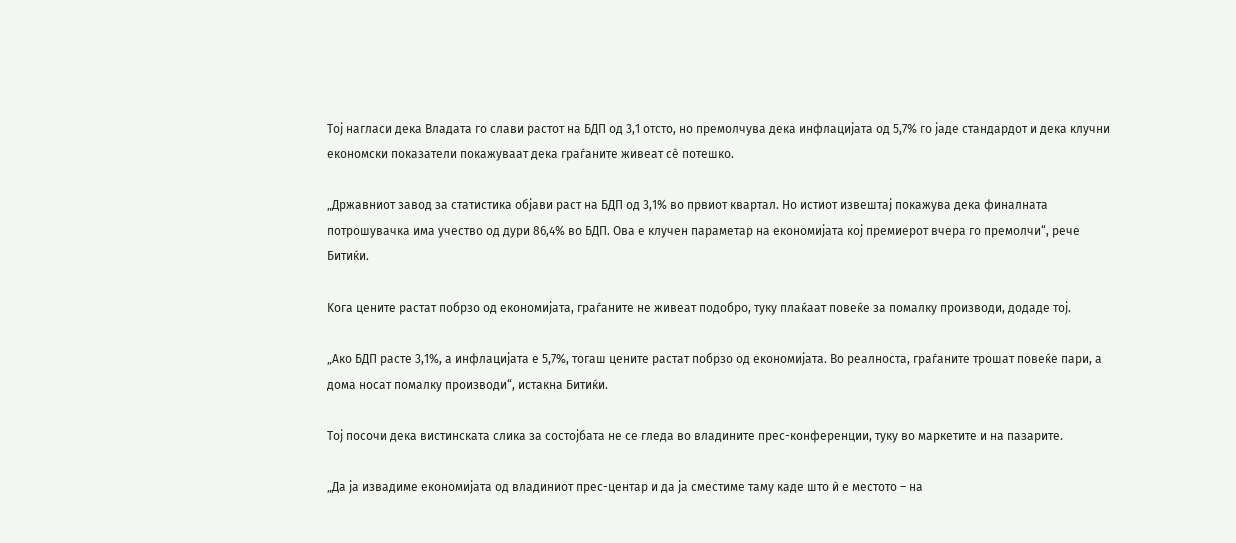Тој нагласи дека Владата го слави растот на БДП од 3,1 отсто, но премолчува дека инфлацијата од 5,7% го јаде стандардот и дека клучни економски показатели покажуваат дека граѓаните живеат сè потешко.

„Државниот завод за статистика објави раст на БДП од 3,1% во првиот квартал. Но истиот извештај покажува дека финалната потрошувачка има учество од дури 86,4% во БДП. Ова е клучен параметар на економијата кој премиерот вчера го премолчи“, рече Битиќи.

Kога цените растат побрзо од економијата, граѓаните не живеат подобро, туку плаќаат повеќе за помалку производи, додаде тој.

„Ако БДП расте 3,1%, а инфлацијата е 5,7%, тогаш цените растат побрзо од економијата. Во реалноста, граѓаните трошат повеќе пари, а дома носат помалку производи“, истакна Битиќи.

Тој посочи дека вистинската слика за состојбата не се гледа во владините прес-конференции, туку во маркетите и на пазарите.

„Да ја извадиме економијата од владиниот прес-центар и да ја сместиме таму каде што ѝ е местото – на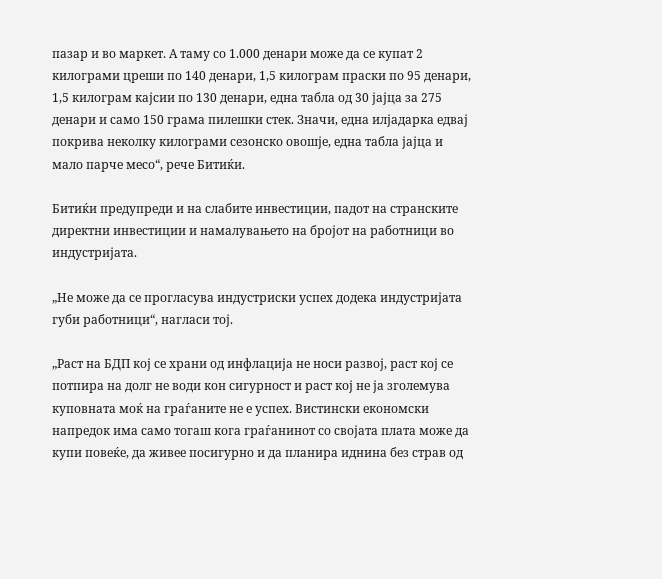пазар и во маркет. А таму со 1.000 денари може да се купат 2 килограми цреши по 140 денари, 1,5 килограм праски по 95 денари, 1,5 килограм кајсии по 130 денари, една табла од 30 јајца за 275 денари и само 150 грама пилешки стек. Значи, една илјадарка едвај покрива неколку килограми сезонско овошје, една табла јајца и мало парче месо“, рече Битиќи.

Битиќи предупреди и на слабите инвестиции, падот на странските директни инвестиции и намалувањето на бројот на работници во индустријата.

„Не може да се прогласува индустриски успех додека индустријата губи работници“, нагласи тој.

„Раст на БДП кој се храни од инфлација не носи развој, раст кој се потпира на долг не води кон сигурност и раст кој не ја зголемува куповната моќ на граѓаните не е успех. Вистински економски напредок има само тогаш кога граѓанинот со својата плата може да купи повеќе, да живее посигурно и да планира иднина без страв од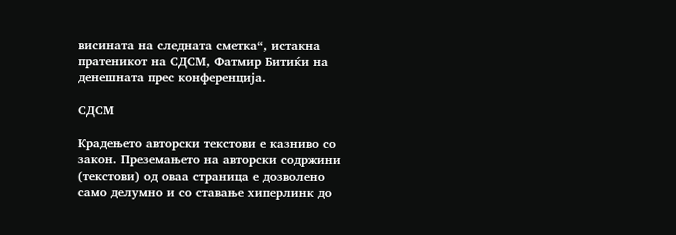висината на следната сметка“, истакна пратеникот на СДСМ, Фатмир Битиќи на денешната прес конференција.

СДСМ

Крадењето авторски текстови е казниво со закон. Преземањето на авторски содржини (текстови) од оваа страница е дозволено само делумно и со ставање хиперлинк до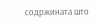содржината што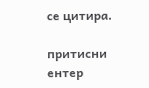се цитира.

притисни ентер